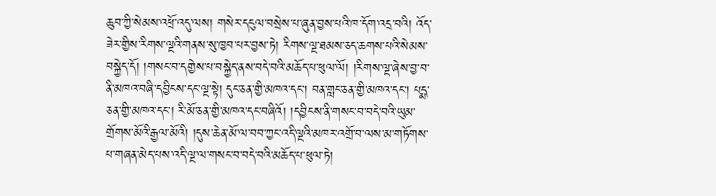ཆུབ་ཀྱི་སེམས་འཕྲོ་འདུ་ལས། གསེར་དངུལ་བསྲེས་པ་ཞུན་བྱས་པའི་ཁ་དོག་འདྲ་བའི། འོད་ཟེར་གྱིས་རིགས་ལྔའི་གནས་སུ་ཁྱབ་པར་བྱས་ཏེ། རིགས་ལྔ་ཐམས་ཅད་ཆགས་པའི་སེམས་བསྐྱེད་དོ། །གསང་བ་དགྱེས་པ་བསྐྱེད་ནས་བདེ་བའི་མཆོད་པ་ཕུལ་ལོ། །རིགས་ལྔ་ཞེས་བྱ་བ་ནི་མཁའ་བཞི་དབྱིངས་དང་ལྔ་སྟེ། དུང་ཅན་གྱི་མཁའ་དང་། བན་གླང་ཅན་གྱི་མཁའ་དང་། པདྨ་ཅན་གྱི་མཁའ་དང་། རི་མོ་ཅན་གྱི་མཁའ་དང་བཞིའོ། །དབྱིངས་ནི་གསང་བ་བདེ་བའི་ཡུམ་གྲོགས་མོའི་རྒྱལ་མོའི། །དུས་ཆེན་མོ་ལ་བབ་ཀྱང་འདི་ལྔའི་མཁར་འགྲོ་བ་ལས་མ་གཏོགས་པ་གཞན་མེད་པས་འདི་ལྔ་ལ་གསང་བ་བདེ་བའི་མཆོད་པ་ཕུལ་ཏེ།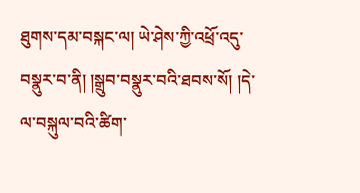ཐུགས་དམ་བསྐང་ལ། ཡེ་ཤེས་ཀྱི་འཕྲོ་འདུ་བསྣུར་བ་ནི། །སྒྲུབ་བསྣུར་བའི་ཐབས་སོ། །དེ་ལ་བསྐུལ་བའི་ཚིག་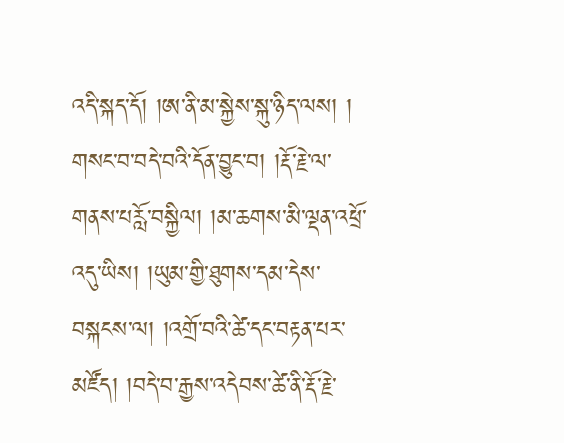འདི་སྐད་དོ། །ཨ་ནི་མ་སྐྱེས་སྐུ་ཉིད་ལས། ། གསང་བ་བདེ་བའི་དོན་བྱུང་བ། །རྡོ་རྗེ་ལ་གནས་པརློ་བསྐྱིལ། །མ་ཆགས་མི་ལྡན་འཕྲོ་འདུ་ཡིས། །ཡུམ་གྱི་ཐུགས་དམ་དེས་བསྐངས་ལ། །འགྲོ་བའི་ཚེ་དང་བརྟན་པར་མཛོད། །བདེ་བ་རྒྱས་འདེབས་ཚེ་ནི་རྡོ་རྗེ་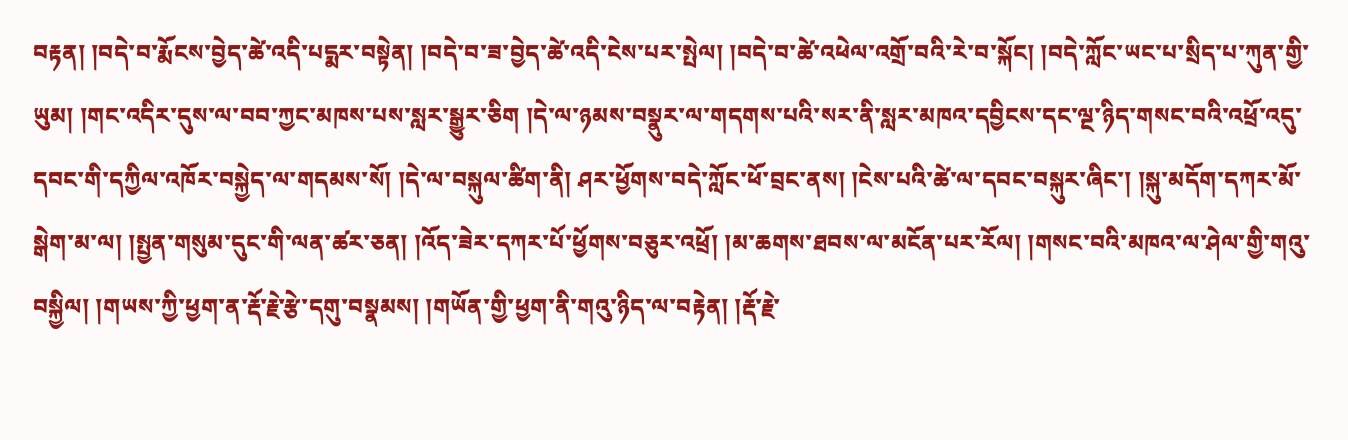བརྟན། །བདེ་བ་རྨོངས་བྱེད་ཚེ་འདི་པདྨར་བསྟེན། །བདེ་བ་ཟ་བྱེད་ཚེ་འདི་ངེས་པར་སྤེལ། །བདེ་བ་ཚེ་འཕེལ་འགྲོ་བའི་རེ་བ་སྐོང། །བདེ་ཀློང་ཡང་པ་སྲིད་པ་ཀུན་གྱི་ཡུམ། །གང་འདིར་དུས་ལ་བབ་ཀྱང་མཁས་པས་སླར་སྒྱུར་ཅིག །དེ་ལ་ཉམས་བསྣུར་ལ་གདགས་པའི་སར་ནི་སླར་མཁའ་དབྱིངས་དང་ལྔ་ཉིད་གསང་བའི་འཕྲོ་འདུ་དབང་གི་དཀྱིལ་འཁོར་བསྐྱེད་ལ་གདམས་སོ། །དེ་ལ་བསྐུལ་ཚིག་ནི། ཤར་ཕྱོགས་བདེ་ཀློང་ཕོ་བྲང་ནས། །ངེས་པའི་ཚེ་ལ་དབང་བསྐུར་ཞིང་། །སྐུ་མདོག་དཀར་མོ་སྒེག་མ་ལ། །སྤྱན་གསུམ་དུང་གི་ལན་ཚར་ཅན། །འོད་ཟེར་དཀར་པོ་ཕྱོགས་བཅུར་འཕྲོ། །མ་ཆགས་ཐབས་ལ་མངོན་པར་རོལ། །གསང་བའི་མཁའ་ལ་ཤེལ་གྱི་གའུ་བསྐྱིལ། །གཡས་ཀྱི་ཕྱག་ན་རྡོ་རྗེ་རྩེ་དགུ་བསྣམས། །གཡོན་གྱི་ཕྱག་ནི་གའུ་ཉིད་ལ་བརྟེན། །རྡོ་རྗེ་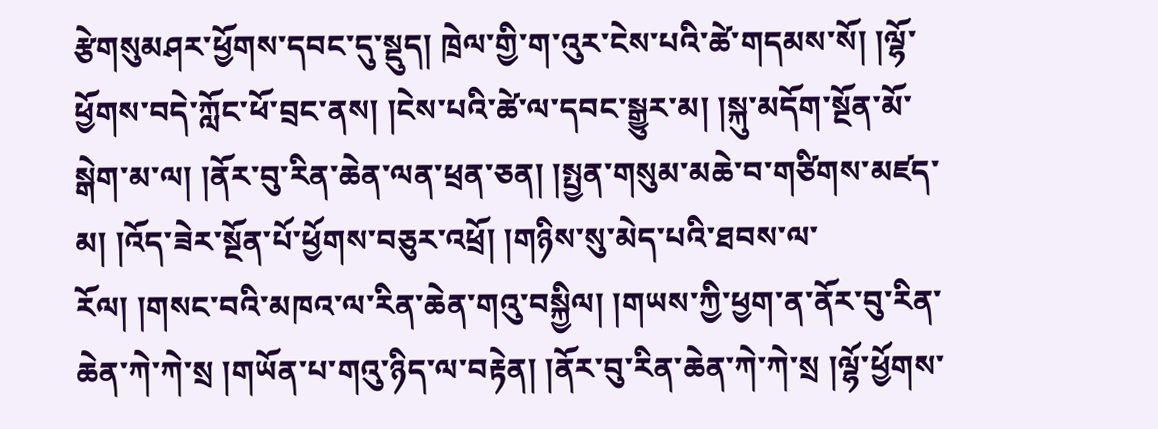རྩེགསུམཤར་ཕྱོགས་དབང་དུ་སྡུད། ཁྲེལ་གྱི་ག་འུར་ངེས་པའི་ཚེ་གདམས་སོ། །ལྷོ་ཕྱོགས་བདེ་ཀློང་ཕོ་བྲང་ནས། །ངེས་པའི་ཚེ་ལ་དབང་སྒྱུར་མ། །སྐུ་མདོག་སྔོན་མོ་སྒེག་མ་ལ། །ནོར་བུ་རིན་ཆེན་ལན་ཕྲན་ཅན། །སྤྱན་གསུམ་མཆེ་བ་གཙིགས་མཛད་མ། །འོད་ཟེར་སྔོན་པོ་ཕྱོགས་བཅུར་འཕྲོ། །གཉིས་སུ་མེད་པའི་ཐབས་ལ་རོལ། །གསང་བའི་མཁའ་ལ་རིན་ཆེན་གའུ་བསྐྱིལ། །གཡས་ཀྱི་ཕྱག་ན་ནོར་བུ་རིན་ཆེན་ཀེ་ཀེ་སྲ །གཡོན་པ་གའུ་ཉིད་ལ་བརྟེན། །ནོར་བུ་རིན་ཆེན་ཀེ་ཀེ་སྲ །ལྷོ་ཕྱོགས་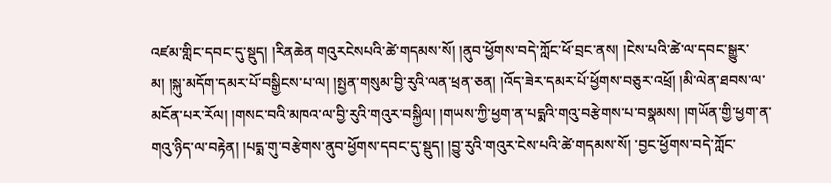འཛམ་གླིང་དབང་དུ་སྡུད། །རིནཆེན གའུརངེསཔའི་ཚེ་གདམས་སོ། །ནུབ་ཕྱོགས་བདེ་ཀློང་ཕོ་བྲང་ནས། །ངེས་པའི་ཚེ་ལ་དབང་སྒྱུར་མ། །སྐུ་མདོག་དམར་པོ་བསྒྱིངས་པ་ལ། །སྤྱན་གསུམ་བྱི་རུའི་ལན་ཕྲན་ཅན། །འོད་ཟེར་དམར་པོ་ཕྱོགས་བཅུར་འཕྲོ། །མི་ལེན་ཐབས་ལ་མངོན་པར་རོལ། །གསང་བའི་མཁའ་ལ་བྱི་རུའི་གའུར་བསྐྱིལ། །གཡས་ཀྱི་ཕྱག་ན་པདྨའི་གའུ་བརྩེགས་པ་བསྣམས། །གཡོན་གྱི་ཕྱག་ན་གའུ་ཉིད་ལ་བརྟེན། །པདྨ་གུ་བརྩེགས་ནུབ་ཕྱོགས་དབང་དུ་སྡུད། །བྱུ་རུའི་གའུར་ངེས་པའི་ཚེ་གདམས་སོ། ་བྱང་ཕྱོགས་བདེ་ཀློང་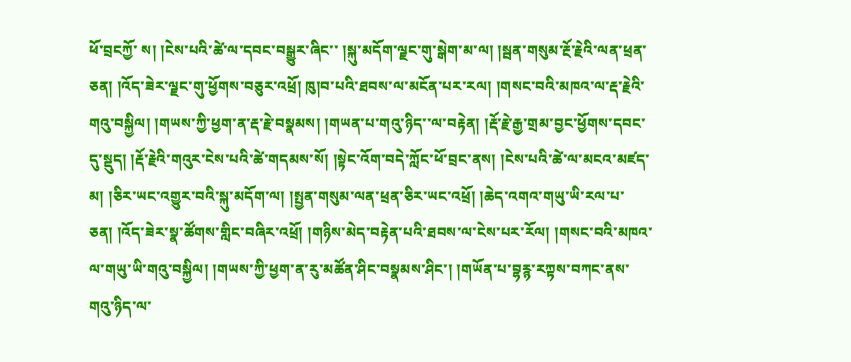ཕོ་བྲངཀྱོ་ ས། །ངེས་པའི་ཚེ་ལ་དབང་བསྒྱུར་ཞིང་་ །སྐུ་མདོག་ལྗང་གུ་སྒེག་མ་ལ། །སྦན་གསུམ་རྔོ་རྗེའི་ལན་ཕྲན་ཅན། །འོད་ཟེར་ལྗང་གུ་ཕྱོགས་བཅུར་འཕྲོ། ཁུ།བ་པའི་ཐབས་ལ་མངོན་པར་རལ། །གསང་བའི་མཁའ་ལ་རྡ་རྗེའི་གའུ་བསྐྱིལ། །གཡས་ཀྱི་ཕྱག་ན་རྡ་རྗེ་བསྣམས། །གཡན་པ་གའུ་ཉིད་་ལ་བརྟེན། །རྡོ་རྗེ་རྒྱ་གྲམ་བྱང་ཕྱོགས་དབང་དུ་སྡུད། །རྡོ་རྗེའི་གའུར་ངེས་པའི་ཚེ་གདམས་སོ། །སྟེང་འོག་བདེ་ཀློང་ཕོ་བྲང་ནས། །ངེས་པའི་ཚེ་ལ་མངའ་མཛད་མ། །ཅིར་ཡང་འགྱུར་བའི་སྐུ་མདོག་ལ། །སྤྱན་གསུམ་ལན་ཕྲན་ཅིར་ཡང་འཕྲོ། །ཆེད་འགའ་གཡུ་ཡི་རལ་པ་ཅན། །འོད་ཟེར་སྣ་ཚོགས་གླིང་བཞིར་འཕྲོ། །གཉིས་མེད་བརྟེན་པའི་ཐབས་ལ་ངེས་པར་རོལ། །གསང་བའི་མཁའ་ལ་གཡུ་ཡི་གའུ་བསྐྱིལ། །གཡས་ཀྱི་ཕྱག་ན་རུ་མཚོན་ཤིང་བསྣམས་ཤིང་། །གཡོན་པ་བྷརྙ་རཀྟས་བཀང་ནས་གའུ་ཉིད་ལ་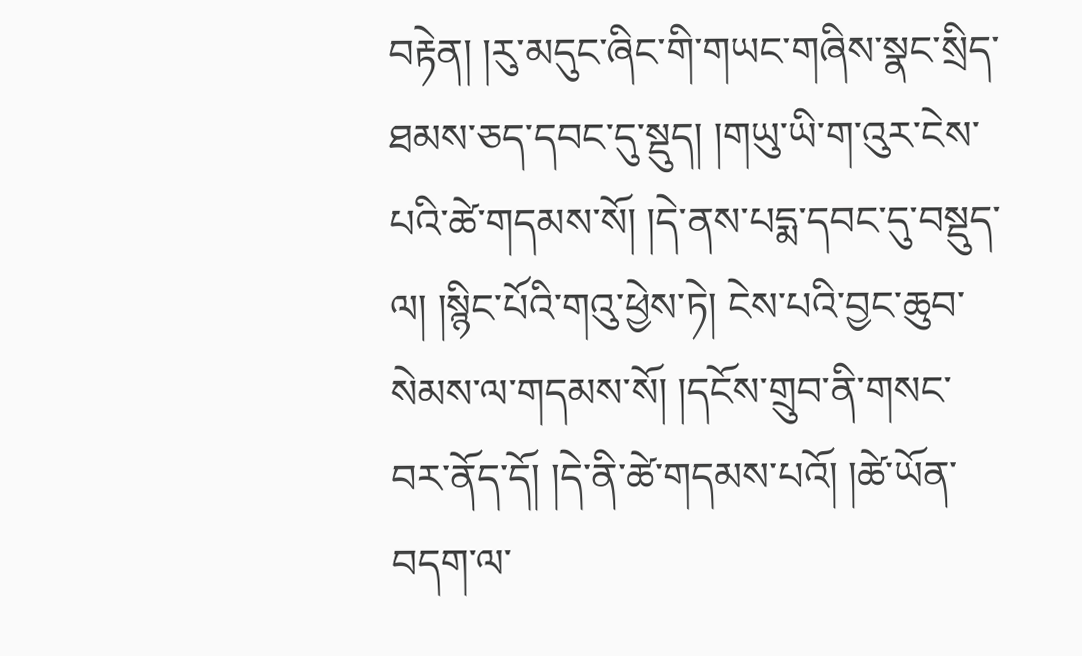བརྟེན། །རུ་མདུང་ཞིང་གི་གཡང་གཞིས་སྣང་སྲིད་ཐམས་ཅད་དབང་དུ་སྡུད། །གཡུ་ཡི་ག་འུར་ངེས་པའི་ཚེ་གདམས་སོ། །དེ་ནས་པདྨ་དབང་དུ་བསྡུད་ལ། །སྙིང་པོའི་གའུ་ཕྱེས་ཏེ། ངེས་པའི་བྱང་ཆུབ་སེམས་ལ་གདམས་སོ། །དངོས་གྲུབ་ནི་གསང་བར་ནོད་དོ། །དེ་ནི་ཚེ་གདམས་པའོ། །ཚེ་ཡོན་བདག་ལ་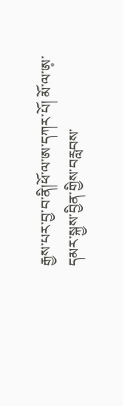རྒྱས་པར་བྱ་བ་ནི།ཕོ་ལ་ཨ་དཀར་པོ། མོ་ལ་ཨ༷་དམར་སྐྱས་བྱིན་གྱིས་བརླབས་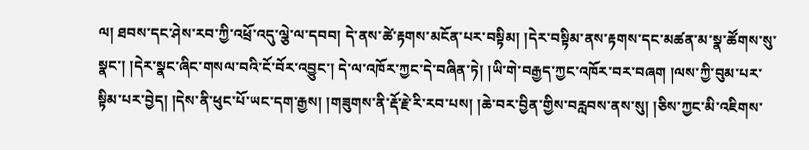ལ། ཐབས་དང་ཤེས་རབ་ཀྱི་འཕྲོ་འདུ་ལྕེ་ལ་དབབ། དེ་ནས་ཚེ་རྟགས་མངོན་པར་བསྟིམ། །དེར་བསྟིམ་ནས་རྟགས་དང་མཚན་མ་སྣ་ཚོགས་སུ་སྣང་། །དེར་སྣང་ཞིང་གསལ་བའི་ངོ་བོར་འབྱུང་། དེ་ལ་འཁོར་ཀྱང་དེ་བཞིན་ཏེ། །ཡི་གེ་བརྒྱད་ཀྱང་འཁོར་བར་བཞག །ལས་ཀྱི་བུམ་པར་སྟིམ་པར་བྱེད། །དེས་ནི་ཕུང་པོ་ཡང་དག་རྒྱས། །གཟུགས་ནི་རྡོ་རྗེ་རི་རབ་པས། །ཆེ་བར་བྱིན་གྱིས་བརླབས་ནས་སུ། །ཅིས་ཀྱང་མི་འཇིགས་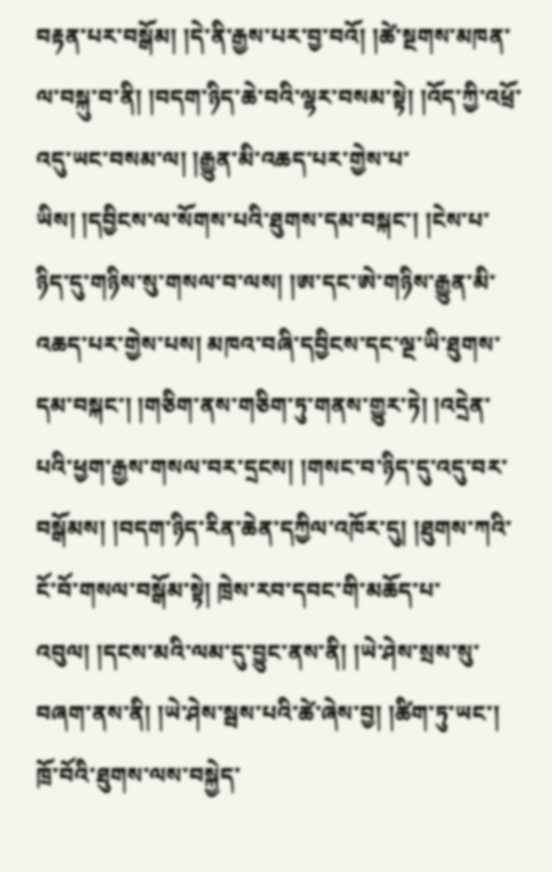བརྟན་པར་བསྒོམ། །དེ་ནི་རྒྱས་པར་བྱ་བའོ། །ཚེ་སྔགས་མཁན་ལ་བསྐུ་བ་ནི། །བདག་ཉིད་ཆེ་བའི་ལྷར་བསམ་སྟེ། །འོད་ཀྱི་འཕྲོ་འདུ་ཡང་བསམ་ལ། །རྒྱུན་མི་འཆད་པར་གྱེས་པ་ཡིས། །དབྱིངས་ལ་སོགས་པའི་ཐུགས་དམ་བསྐང་། །ངེས་པ་ཉིད་དུ་གཉིས་སུ་གསལ་བ་ལས། །ཨ་དང་ཨེ་གཉིས་རྒྱུན་མི་འཆད་པར་གྱེས་པས། མཁའ་བཞི་དབྱིངས་དང་ལྔ་ཡི་ཐུགས་དམ་བསྐང་། །གཅིག་ནས་གཅིག་ཏུ་གནས་གྱུར་ཏེ། །འདྲེན་པའི་ཕྱག་རྒྱས་གསལ་བར་དྲངས། །གསང་བ་ཉིད་དུ་འདུ་བར་བསྒོམས། །བདག་ཉིད་རིན་ཆེན་དཀྱིལ་འཁོར་དུ། །ཐུགས་ཀའི་ངོ་བོ་གསལ་བསྒོམ་སྟེ། ཁྲེས་རབ་དབང་གི་མཆོད་པ་འབུལ། །དངས་མའི་ལམ་དུ་བྱུང་ནས་ནི། །ཡེ་ཤེས་སྲས་སུ་བཞག་ནས་ནི། །ཡེ་ཤེས་སྦས་པའི་ཚེ་ཞེས་བྱ། །ཚིག་ཏུ་ཡང་། ཁྲོ་བོའི་ཐུགས་ལས་བསྐྱེད་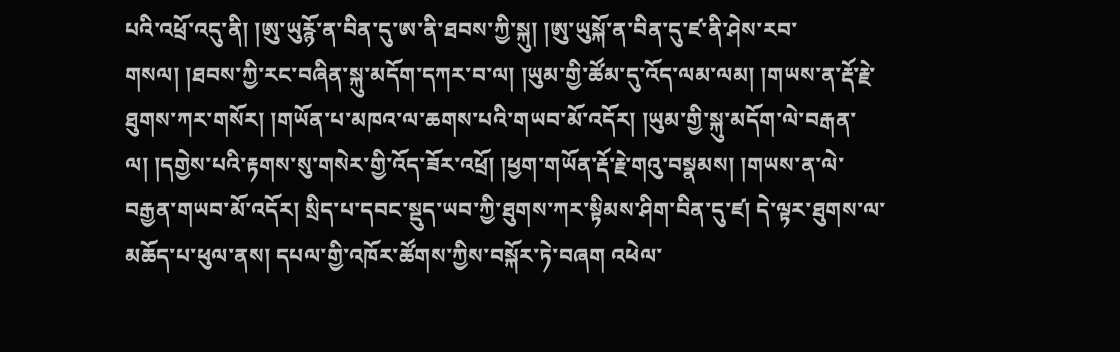པའི་འཕྲོ་འདུ་ནི། །ཨུ་ཡུརྙོ་ན་བིན་དུ་ཨ་ནི་ཐབས་ཀྱི་སྐུ། །ཨུ་ཡུསྐོ་ན་བིན་དུ་ཛ་ནི་ཤེས་རབ་གསལ། །ཐབས་ཀྱི་རང་བཞིན་སྐུ་མདོག་དཀར་བ་ལ། །ཡུམ་གྱི་ཚོམ་དུ་འོད་ལམ་ལམ། །གཡས་ན་རྡོ་རྗེ་ཐུགས་ཀར་གསོར། །གཡོན་པ་མཁའ་ལ་ཆགས་པའི་གཡབ་མོ་འདོར། །ཡུམ་གྱི་སྐུ་མདོག་ལེ་བརྒན་ལ། །དགྱེས་པའི་རྟགས་སུ་གསེར་གྱི་འོད་ཟོར་འཕྲོ། །ཕྱག་གཡོན་རྡོ་རྗེ་གའུ་བསྣམས། །གཡས་ན་ལེ་བརྒྱན་གཡབ་མོ་འདོར། སྲིད་པ་དབང་སྡུད་ཡབ་ཀྱི་ཐུགས་ཀར་སྟིམས་ཤིག་བིན་དུ་ཛ། དེ་ལྟར་ཐུགས་ལ་མཆོད་པ་ཕུལ་ནས། དཔལ་གྱི་འཁོར་ཚོགས་ཀྱིས་བསྐོར་ཏེ་བཞག འཕེལ་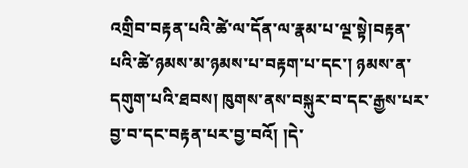འགྲིབ་བརྟན་པའི་ཚེ་ལ་དོན་ལ་རྣམ་པ་ལྔ་སྟེ།བརྟན་པའི་ཚེ་ཉམས་མ་ཉམས་པ་བརྟག་པ་དང་། ཉམས་ན་དགུག་པའི་ཐབས། ཁུགས་ནས་བསྐུར་བ་དང་རྒྱས་པར་བྱ་བ་དང་བརྟན་པར་བྱ་བའོ། །དེ་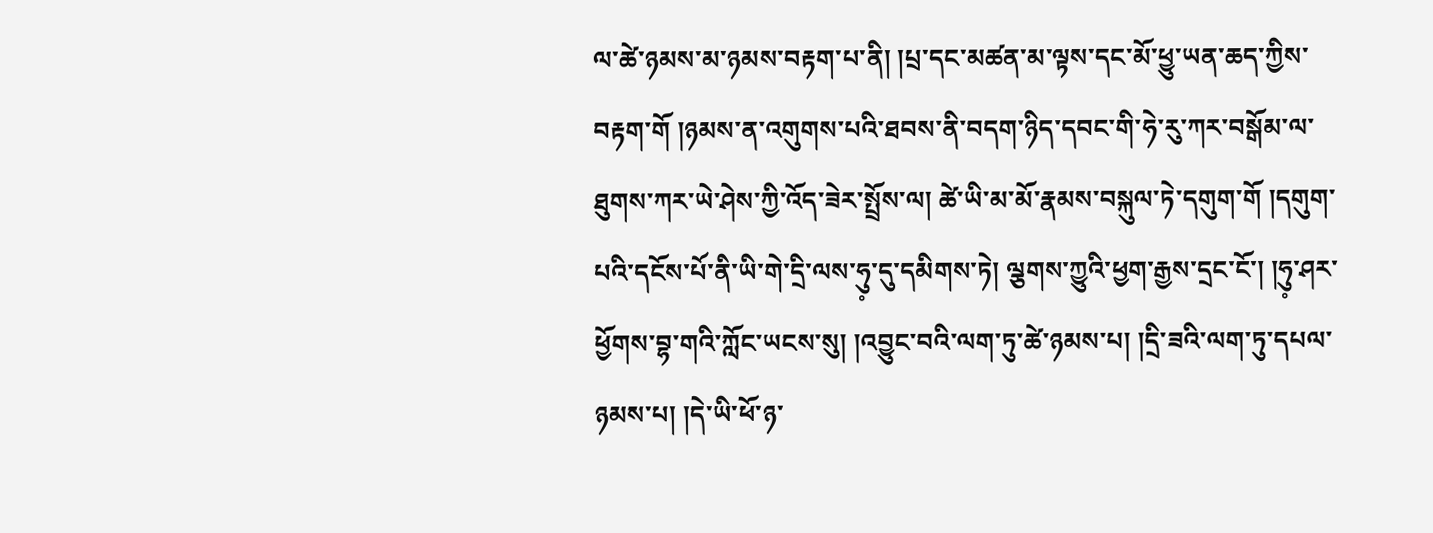ལ་ཚེ་ཉམས་མ་ཉམས་བརྟག་པ་ནི། །པྲ་དང་མཚན་མ་ལྟས་དང་མོ་ཕྱུ་ཡན་ཆད་ཀྱིས་བརྟག་གོ །ཉམས་ན་འགུགས་པའི་ཐབས་ནི་བདག་ཉིད་དབང་གི་ཧེ་རུ་ཀར་བསྒོམ་ལ་ཐུགས་ཀར་ཡེ་ཤེས་ཀྱི་འོད་ཟེར་སྤྲོས་ལ། ཚེ་ཡི་མ་མོ་རྣམས་བསྐུལ་ཏེ་དགུག་གོ །དགུག་པའི་དངོས་པོ་ནི་ཡི་གེ་དྲི་ལས་ཧུ༷་དུ་དམིགས་ཏེ། ལྕགས་ཀྱུའི་ཕྱག་རྒྱས་དྲང་ངོ་། །ཧུ༷་ཤར་ཕྱོགས་བྷ་གའི་ཀློང་ཡངས་སུ། །འབྱུང་བའི་ལག་ཏུ་ཚེ་ཉམས་པ། །དྲི་ཟའི་ལག་ཏུ་དཔལ་ཉམས་པ། །དེ་ཡི་ཕོ་ཉ་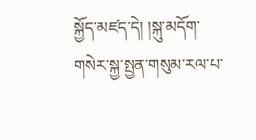སྐྱོད་མཛད་དེ། །སྐུ་མདོག་གསེར་སྐྱ་སྤྱན་གསུམ་རལ་པ་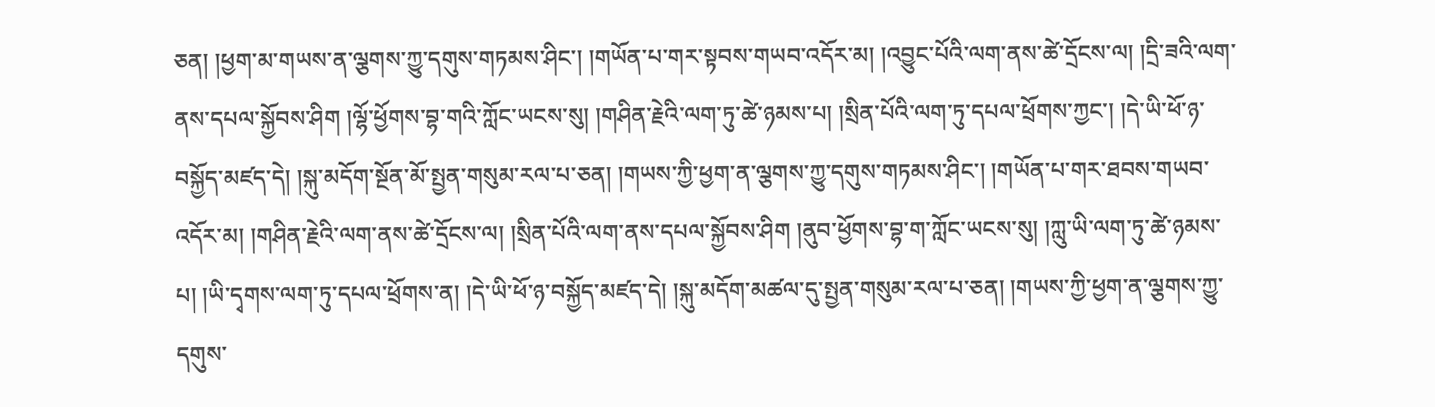ཅན། །ཕྱག་མ་གཡས་ན་ལྕགས་ཀྱུ་དགུས་གཏམས་ཤིང་། །གཡོན་པ་གར་སྟབས་གཡབ་འདོར་མ། །འབྱུང་པོའི་ལག་ནས་ཚེ་དྲོངས་ལ། །དྲི་ཟའི་ལག་ནས་དཔལ་སྐྱོབས་ཤིག །ལྷོ་ཕྱོགས་བྷ་གའི་ཀློང་ཡངས་སུ། །གཤིན་རྗེའི་ལག་ཏུ་ཚེ་ཉམས་པ། །སྲིན་པོའི་ལག་ཏུ་དཔལ་ཕྲོགས་ཀྱང་། །དེ་ཡི་ཕོ་ཉ་བསྐྱོད་མཛད་དེ། །སྐུ་མདོག་སྔོན་མོ་སྤྱན་གསུམ་རལ་པ་ཅན། །གཡས་ཀྱི་ཕྱག་ན་ལྕགས་ཀྱུ་དགུས་གཏམས་ཤིང་། །གཡོན་པ་གར་ཐབས་གཡབ་འདོར་མ། །གཤིན་རྗེའི་ལག་ནས་ཚེ་དྲོངས་ལ། །སྲིན་པོའི་ལག་ནས་དཔལ་སྐྱོབས་ཤིག །ནུབ་ཕྱོགས་བྷ་ག་ཀློང་ཡངས་སུ། །ཀླུ་ཡི་ལག་ཏུ་ཚེ་ཉམས་པ། །ཡི་དྭགས་ལག་ཏུ་དཔལ་ཕྲོགས་ན། །དེ་ཡི་ཕོ་ཉ་བསྐྱོད་མཛད་དེ། །སྐུ་མདོག་མཚལ་དུ་སྤྱན་གསུམ་རལ་པ་ཅན། །གཡས་ཀྱི་ཕྱག་ན་ལྕགས་ཀྱུ་དགུས་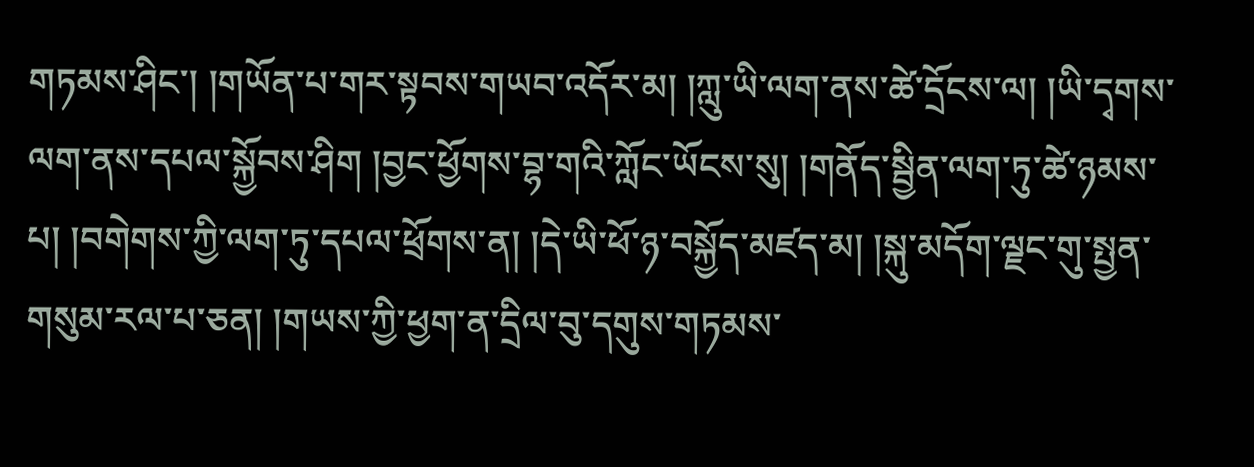གཏམས་ཤིང་། །གཡོན་པ་གར་སྟབས་གཡབ་འདོར་མ། །ཀླུ་ཡི་ལག་ནས་ཚེ་དྲོངས་ལ། །ཡི་དྭགས་ལག་ནས་དཔལ་སྐྱོབས་ཤིག །བྱང་ཕྱོགས་བྷ་གའི་ཀློང་ཡོངས་སུ། །གནོད་སྦྱིན་ལག་ཏུ་ཚེ་ཉམས་པ། །བགེགས་ཀྱི་ལག་ཏུ་དཔལ་ཕྲོགས་ན། །དེ་ཡི་ཕོ་ཉ་བསྐྱོད་མཛད་མ། །སྐུ་མདོག་ལྗང་གུ་སྤྱན་གསུམ་རལ་པ་ཅན། །གཡས་ཀྱི་ཕྱག་ན་དྲིལ་བུ་དགུས་གཏམས་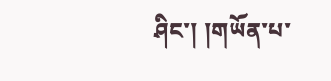ཤིང་། །གཡོན་པ་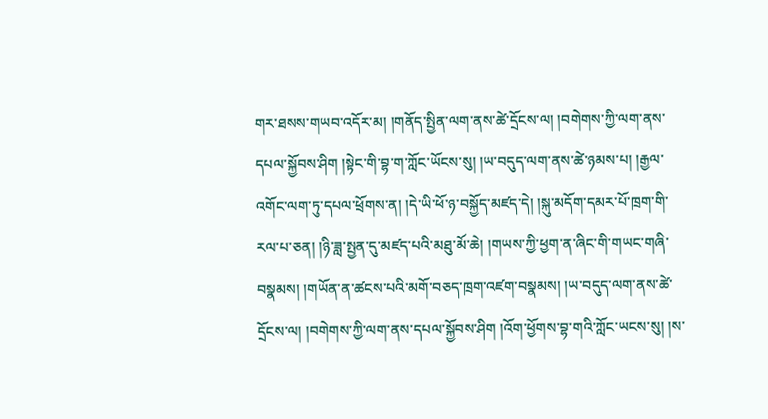གར་ཐསས་གཡབ་འདོར་མ། །གནོད་སྤྱིན་ལག་ནས་ཚེ་དྲོངས་ལ། །བགེགས་ཀྱི་ལག་ནས་དཔལ་སྐྱོབས་ཤིག །སྟེང་གི་བྷ་ག་ཀློང་ཡོངས་སུ། །ཡ་བདུད་ལག་ནས་ཚེ་ཉམས་པ། །རྒྱལ་འགོང་ལག་ཏུ་དཔལ་ཕྲོགས་ན། །དེ་ཡི་ཕོ་ཉ་བསྐྱོད་མཛད་དེ། །སྐུ་མདོག་དམར་པོ་ཁྲག་གི་རལ་པ་ཅན། །ཉི་ཟླ་སྤྱན་དུ་མཛད་པའི་མཐུ་མོ་ཆེ། །གཡས་ཀྱི་ཕྱག་ན་ཞིང་གི་གཡང་གཞི་བསྣམས། །གཡོན་ན་ཚངས་པའི་མགོ་བཅད་ཁྲག་འཛག་བསྣམས། །ཡ་བདུད་ལག་ནས་ཚེ་དྲོངས་ལ། །བགེགས་ཀྱི་ལག་ནས་དཔལ་སྐྱོབས་ཤིག །འོག་ཕྱོགས་བྷ་གའི་ཀློང་ཡངས་སུ། །ས་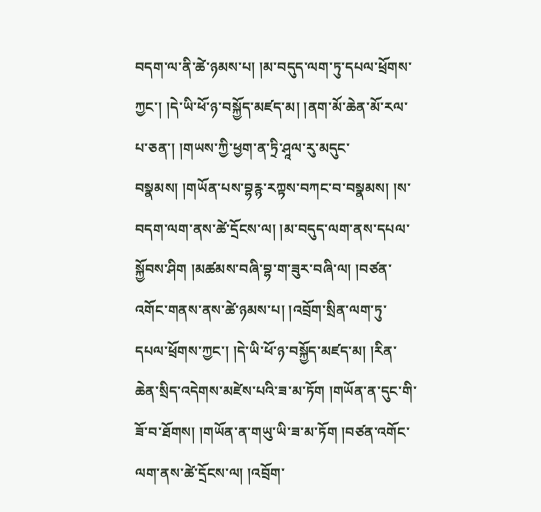བདག་ལ་ནི་ཚེ་ཉམས་པ། །མ་བདུད་ལག་ཏུ་དཔལ་ཕྲོགས་ཀྱང་། །དེ་ཡི་ཕོ་ཉ་བསྐྱོད་མཛད་མ། །ནག་མོ་ཆེན་མོ་རལ་པ་ཅན་། །གཡས་ཀྱི་ཕྱག་ན་ཏྲི་ཤཱལ་རུ་མདུང་བསྣམས། །གཡོན་པས་བྷརྙ་རཀྟས་བཀང་བ་བསྣམས། །ས་བདག་ལག་ནས་ཚེ་དྲོངས་ལ། །མ་བདུད་ལག་ནས་དཔལ་སྐྱོབས་ཤིག །མཚམས་བཞི་བྷ་ག་ཟུར་བཞི་ལ། །བཙན་འགོང་གནས་ནས་ཚེ་ཉམས་པ། །འབྲོག་སྲིན་ལག་ཏུ་དཔལ་ཕྲོགས་ཀྱང་། །དེ་ཡི་ཕོ་ཉ་བསྐྱོད་མཛད་མ། །རིན་ཆེན་སྲིད་འདེགས་མཛེས་པའི་ཟ་མ་ཏོག །གཡོན་ན་དུང་གི་ཟོ་བ་ཐོགས། །གཡོན་ན་གཡུ་ཡི་ཟ་མ་ཏོག །བཙན་འགོང་ལག་ནས་ཚེ་དྲོངས་ལ། །འབྲོག་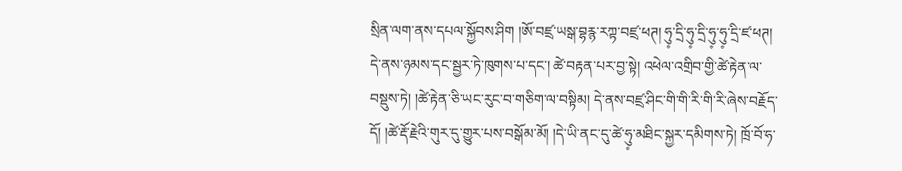སྲིན་ལག་ནས་དཔལ་སྐྱོབས་ཤིག །ཨོ་བཛྲ་ཡསྒ་བྷརྙ་རཀྟ་བཛྲ་ཕཊ། ཧུ༷་དྲི་ཧུ༷་དྲི་ཧུ༷་ཧུ༷་དྲི་ཛ་ཕཊ། དེ་ནས་ཉམས་དང་སྦྱར་ཏེ་ཁུགས་པ་དང་། ཚེ་བརྟན་པར་བྱ་སྟེ། འཕེལ་འགྲིབ་གྱི་ཚེ་རྟེན་ལ་བསྡུས་ཏེ། །ཚེ་རྟེན་ཅི་ཡང་རུང་བ་གཅིག་ལ་བསྟིམ། དེ་ནས་བཛྲ་ཤིང་གི་གི་རི་གི་རི་ཞེས་བརྗོད་དོ། །ཚེ་རྡོ་རྗེའི་གུར་དུ་གྱུར་པས་བསྒོམ་མོ། །དེ་ཡི་ནང་དུ་ཚེ་ཧུ༷་མཐིང་སྐྱར་དམིགས་ཏེ། ཁྲོ་བོ་ཧ་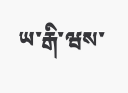ཡ་རྒི་ཝས་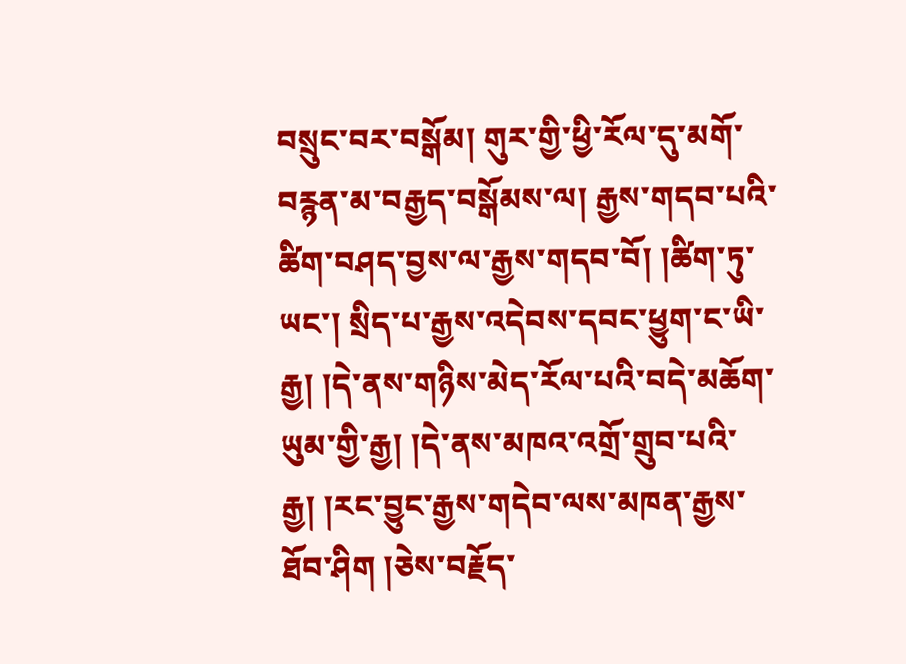བསྲུང་བར་བསྒོམ། གུར་གྱི་ཕྱི་རོལ་དུ་མགོ་བརྙན་མ་བརྒྱད་བསྒོམས་ལ། རྒྱས་གདབ་པའི་ཚིག་བཤད་བྱས་ལ་རྒྱས་གདབ་བོ། །ཚིག་ཏུ་ཡང་། སྲིད་པ་རྒྱས་འདེབས་དབང་ཕྱུག་ང་ཡི་རྒྱ། །དེ་ནས་གཉིས་མེད་རོལ་པའི་བདེ་མཆོག་ཡུམ་གྱི་རྒྱ། །དེ་ནས་མཁའ་འགྲོ་གྲུབ་པའི་རྒྱ། །རང་བྱུང་རྒྱས་གདེབ་ལས་མཁན་རྒྱས་ཐོབ་ཤིག །ཅེས་བརྗོད་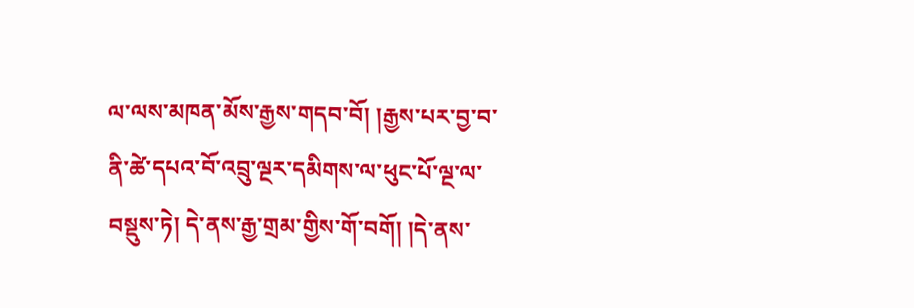ལ་ལས་མཁན་མོས་རྒྱས་གདབ་བོ། །རྒྱས་པར་བྱ་བ་ནི་ཚེ་དཔའ་བོ་འབྲུ་ལྔར་དམིགས་ལ་ཕུང་པོ་ལྔ་ལ་བསྡུས་ཏེ། དེ་ནས་རྒྱ་གྲམ་གྱིས་གོ་བགོ། །དེ་ནས་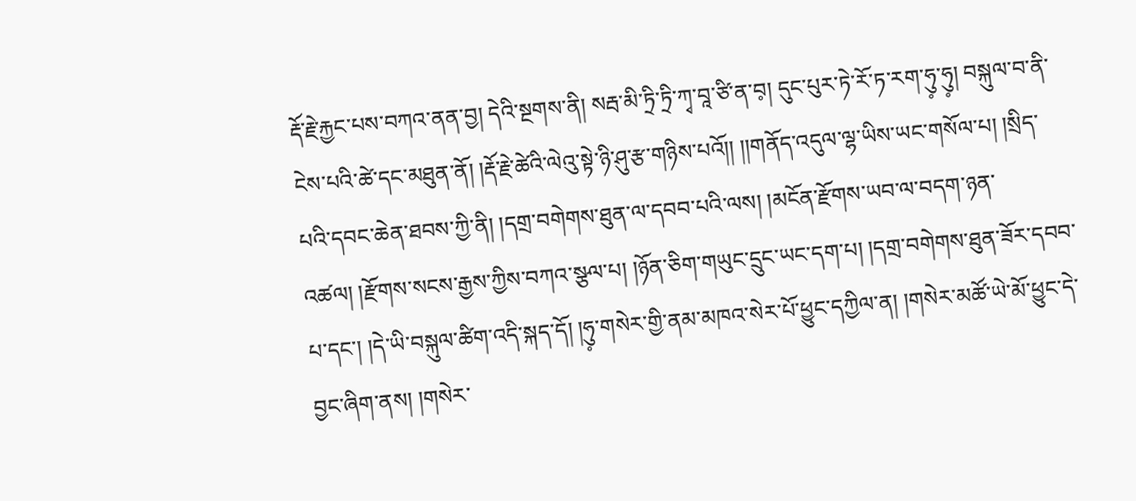རྡོ་རྗེ་རྐྱང་པས་བཀའ་ནན་བྱ། དེའི་སྔགས་ནི། སརྦ་མི་ཏྲི་ཏྲི་ཀྭ་བཱ་ཙི་ན་བ༷། དུང་པུར་ཏེ་རོ་ཏ་རག་ཧུ༷་ཧུ༷། བསྐུལ་བ་ནི་ངེས་པའི་ཚེ་དང་མཐུན་ནོ། །རྡོ་རྗེ་ཚེའི་ལེའུ་སྟེ་ཉི་ཤུ་རྩ་གཉིས་པའོ།། །།གནོད་འདུལ་ལྷ་ཡིས་ཡང་གསོལ་པ། །སྲིད་པའི་དབང་ཆེན་ཐབས་ཀྱི་ནི། །དགྲ་བགེགས་ཐུན་ལ་དབབ་པའི་ལས། །མངོན་རྫོགས་ཡབ་ལ་བདག་ཉན་འཚལ། །རྫོགས་སངས་རྒྱས་ཀྱིས་བཀའ་སྩལ་པ། །ཉོན་ཅིག་གཡུང་དྲུང་ཡང་དག་པ། །དགྲ་བགེགས་ཐུན་ཟོར་དབབ་པ་དང་། །དེ་ཡི་བསྐུལ་ཚིག་འདི་སྐད་དོ། །ཧུ༷་གསེར་གྱི་ནམ་མཁའ་སེར་པོ་ཕྱུང་དཀྱིལ་ན། །གསེར་མཚོ་ཡེ་མོ་ཕྱུང་དེ་བྱང་ཞིག་ནས། །གསེར་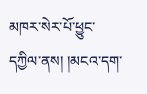མཁར་སེར་པོ་ཕྱུང་དཀྱིལ་ནས། །མངའ་དག་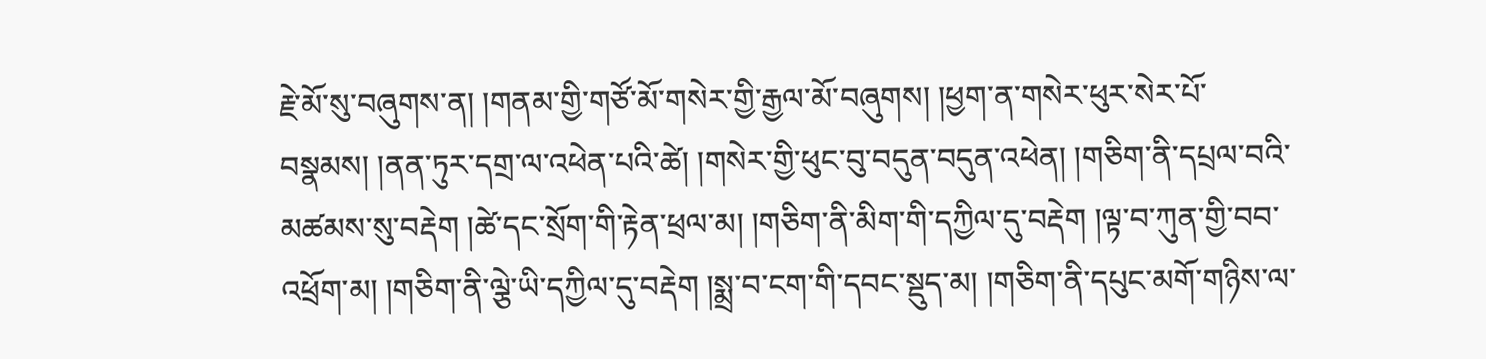རྗེ་མོ་སུ་བཞུགས་ན། །གནམ་གྱི་གཙོ་མོ་གསེར་གྱི་རྒྱལ་མོ་བཞུགས། །ཕྱག་ན་གསེར་ཕུར་སེར་པོ་བསྣམས། །ནན་ཏུར་དགྲ་ལ་འཕེན་པའི་ཚེ། །གསེར་གྱི་ཕུང་བུ་བདུན་བདུན་འཕེན། །གཅིག་ནི་དཔྲལ་བའི་མཚམས་སུ་བརྡེག །ཚེ་དང་སྲོག་གི་རྟེན་ཕྲལ་མ། །གཅིག་ནི་མིག་གི་དཀྱིལ་དུ་བརྡེག །ལྟ་བ་ཀུན་གྱི་བབ་འཕྲོག་མ། །གཅིག་ནི་ལྕེ་ཡི་དཀྱིལ་དུ་བརྡེག །སྨྲ་བ་ངག་གི་དབང་སྡུད་མ། །གཅིག་ནི་དཔུང་མགོ་གཉིས་ལ་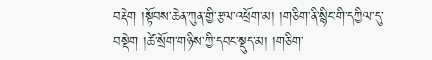བརྡེག །སྟོབས་ཆེན་ཀུན་གྱི་རྩལ་འཕྲོག་མ། །གཅིག་ནི་སྙིང་གི་དཀྱིལ་དུ་བསྡེག །ཚེ་སྲོག་གཉིས་ཀྱི་དབང་སྡུད་མ། །གཅིག་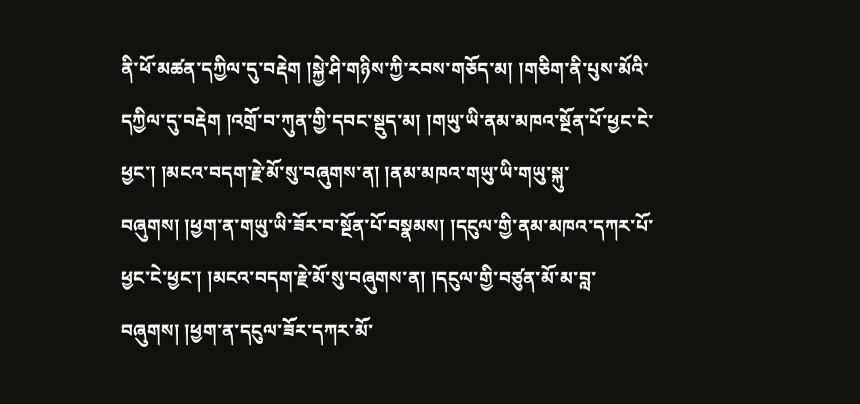ནི་ཕོ་མཚན་དཀྱིལ་དུ་བརྡེག །སྐྱེ་ཤི་གཉིས་ཀྱི་རབས་གཅོད་མ། །གཅིག་ནི་པུས་མོའི་དཀྱིལ་དུ་བརྡེག །འགྲོ་བ་ཀུན་གྱི་དབང་སྡུད་མ། །གཡུ་ཡི་ནམ་མཁའ་སྔོན་པོ་ཕྱང་ངེ་ཕྱང་། །མངའ་བདག་རྗེ་མོ་སུ་བཞུགས་ན། །ནམ་མཁའ་གཡུ་ཡི་གཡུ་སྐུ་བཞུགས། །ཕྱག་ན་གཡུ་ཡི་ཟོར་བ་སྔོན་པོ་བསྣམས། །དངུལ་གྱི་ནམ་མཁའ་དཀར་པོ་ཕྱང་ངེ་ཕྱང་། །མངའ་བདག་རྗེ་མོ་སུ་བཞུགས་ན། །དངུལ་གྱི་བཙུན་མོ་མ་བླ་བཞུགས། །ཕྱག་ན་དངུལ་ཟོར་དཀར་མོ་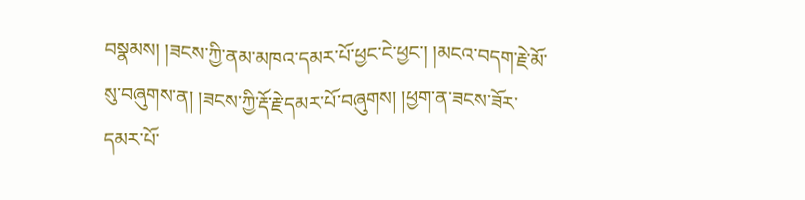བསྣམས། །ཟངས་ཀྱི་ནམ་མཁའ་དམར་པོ་ཕྱང་ངེ་ཕྱང་། །མངའ་བདག་རྗེ་མོ་སུ་བཞུགས་ན། །ཟངས་ཀྱི་རྡོ་རྗེ་དམར་པོ་བཞུགས། །ཕྱག་ན་ཟངས་ཟོར་དམར་པོ་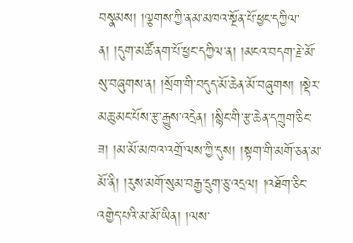བསྣམས། །ལྕགས་ཀྱི་ནམ་མཁའ་སྔོན་པོ་ཕྱང་དཀྱིལ་ན། །དུག་མཚོ་ནག་པོ་ཕྱང་དཀྱིལ་ན། །མངའ་བདག་རྗེ་མོ་སུ་བཞུགས་ན། །སྲོག་གི་བདུད་མོ་ཆེན་མོ་བཞུགས། །སྡེར་མཆུ་མང་པོས་རྩ་རྒྱུས་འདྲེན། །སྙིང་གི་རྩ་ཆེན་དཀྲུག་ཅིང་ཟ། །མ་མོ་མཁའ་འགྲོ་ལས་ཀྱི་དུས། །སྟག་གི་མགོ་ཅན་མ་མོ་ནི། །རུས་མགོ་སུམ་བརྒྱ་དྲུག་ཅུ་འདྲལ། །འཐོག་ཅིང་འགྱེད་པའི་མ་མོ་ཡིན། །ལས་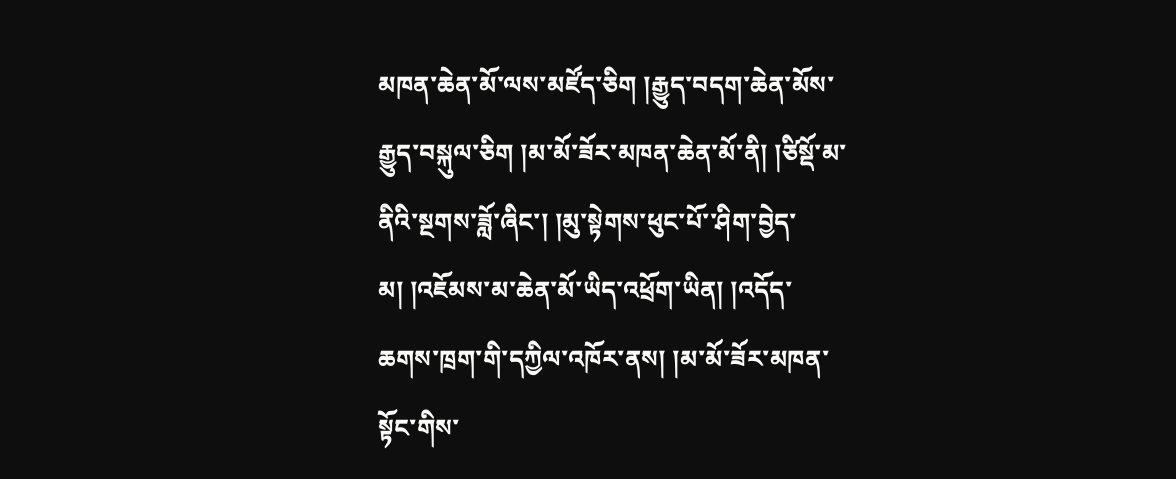མཁན་ཆེན་མོ་ལས་མཛོད་ཅིག །རྒྱུད་བདག་ཆེན་མོས་རྒྱུད་བསྐུལ་ཅིག །མ་མོ་ཟོར་མཁན་ཆེན་མོ་ནི། །ཙིསྡོ་མ་ནིའི་སྔགས་ཟློ་ཞིང་། །མུ་སྟེགས་ཕུང་པོ་་ཤིག་བྱེད་མ། །འཇོམས་མ་ཆེན་མོ་ཡིད་འཕྲོག་ཡིན། །འདོད་ཆགས་ཁྲག་གི་དཀྱིལ་འཁོར་ནས། །མ་མོ་ཟོར་མཁན་སྟོང་གིས་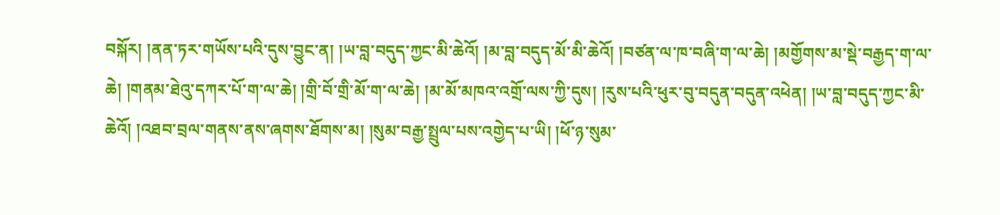བསྐོར། །ནན་ཏར་གཡོས་པའི་དུས་བྱུང་ན། །ཡ་བླ་བདུད་ཀྱང་མི་ཆེའོ། །མ་བླ་བདུད་མོ་མི་ཆེའོ། །བཙན་ལ་ཁ་བཞི་ག་ལ་ཆེ། །མགྱོགས་མ་སྡེ་བརྒྱད་ག་ལ་ཆེ། །གནམ་ཐེའུ་དཀར་པོ་ག་ལ་ཆེ། །གྲི་བོ་གྲི་མོ་ག་ལ་ཆེ། །མ་མོ་མཁའ་འགྲོ་ལས་ཀྱི་དུས། །རུས་པའི་ཕུར་བུ་བདུན་བདུན་འཕེན། །ཡ་བླ་བདུད་ཀྱང་མི་ཆེའོ། །འཐབ་བྲལ་གནས་ནས་ཞགས་ཐོགས་མ། །སུམ་བརྒྱ་སྤྲུལ་པས་འགྱེད་པ་ཡི། །ཕོ་ཉ་སུམ་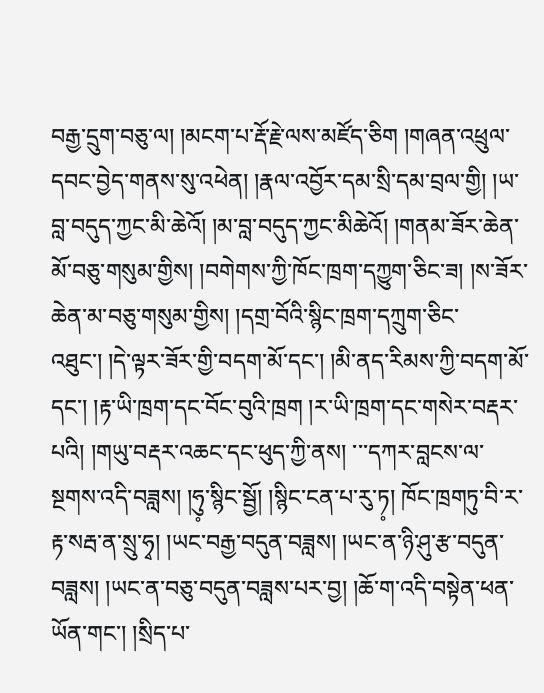བརྒྱ་དྲུག་བཅུ་ལ། །མངག་པ་རྡོ་རྗེ་ལས་མཛོད་ཅིག །གཞན་འཕྲུལ་དབང་བྱེད་གནས་སུ་འཕེན། །རྣལ་འབྱོར་དམ་སྲི་དམ་བྲལ་གྱི། །ཡ་བླ་བདུད་ཀྱང་མི་ཆེའོ། །མ་བླ་བདུད་ཀྱང་མིཆེའོ། །གནམ་ཟོར་ཆེན་མོ་བཅུ་གསུམ་གྱིས། །བགེགས་ཀྱི་ཁོང་ཁྲག་དཀྱུག་ཅིང་ཟ། །ས་ཟོར་ཆེན་མ་བཅུ་གསུམ་གྱིས། །དགྲ་བོའི་སྙིང་ཁྲག་དཀྲུག་ཅིང་འཐུང་། །དེ་ལྟར་ཟོར་གྱི་བདག་མོ་དང་། །མི་ནད་རིམས་ཀྱི་བདག་མོ་དང་། །རྟ་ཡི་ཁྲག་དང་བོང་བུའི་ཁྲག །ར་ཡི་ཁྲག་དང་གསེར་བརྡར་པའི། །གཡུ་བརྡར་འཆང་དང་ཕུད་ཀྱི་ནས། ་་་དཀར་བླངས་ལ་སྔགས་འདི་བཟླས། །ཧུ༷་སྙིང་སྦྱོ། །སྙིང་ངན་པ་རུ་ཏ༷། ཁོང་ཁྲགཏུ་བི་ར་རྟ་སརྦ་ན་སྲུ་ཧྭ། །ཡང་བརྒྱ་བདུན་བཟླས། །ཡང་ན་ཉི་ཤུ་རྩ་བདུན་བཟླས། །ཡང་ན་བཅུ་བདུན་བཟླས་པར་བྱ། །ཆོ་ག་འདི་བསྟེན་ཕན་ཡོན་གང་། །སྲིད་པ་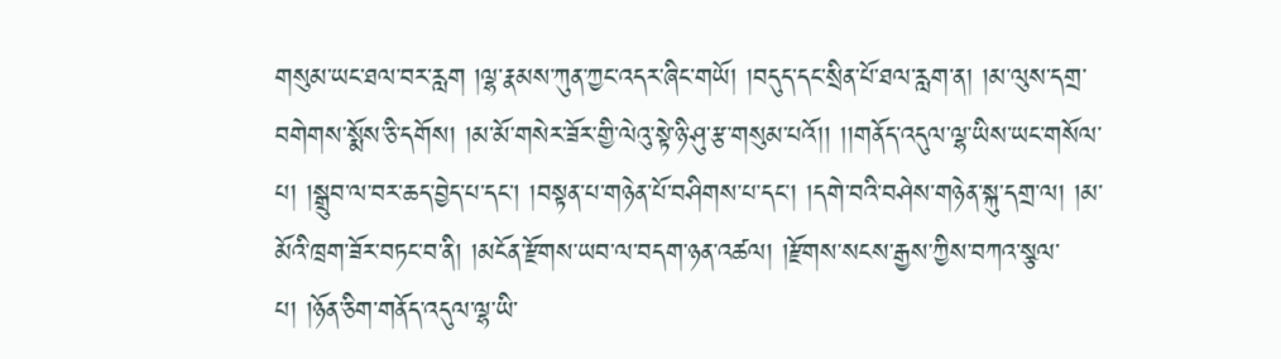གསུམ་ཡང་ཐལ་བར་རླག །ལྷ་རྣམས་ཀུན་ཀྱང་འདར་ཞིང་གཡོ། །བདུད་དང་སྲིན་པོ་ཐལ་རླག་ན། །མ་ལུས་དགྲ་བགེགས་སྨོས་ཅི་དགོས། །མ་མོ་གསེར་ཟོར་གྱི་ལེའུ་སྟེ་ཉི་ཤུ་རྩ་གསུམ་པའོ།། །།གནོད་འདུལ་ལྷ་ཡིས་ཡང་གསོལ་པ། །སྒྲུབ་ལ་བར་ཆད་བྱེད་པ་དང་། །བསྟན་པ་གཉེན་པོ་བཤིགས་པ་དང་། །དགེ་བའི་བཤེས་གཉེན་སྐུ་དགྲ་ལ། །མ་མོའི་ཁྲག་ཟོར་བཏང་བ་ནི། །མངོན་རྫོགས་ཡབ་ལ་བདག་ཉན་འཚལ། །རྫོགས་སངས་རྒྱས་ཀྱིས་བཀའ་སྩལ་པ། །ཉོན་ཅིག་གནོད་འདུལ་ལྷ་ཡི་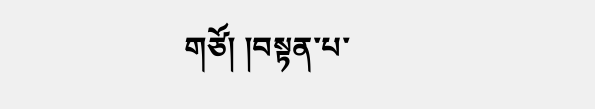གཙོ། །བསྟན་པ་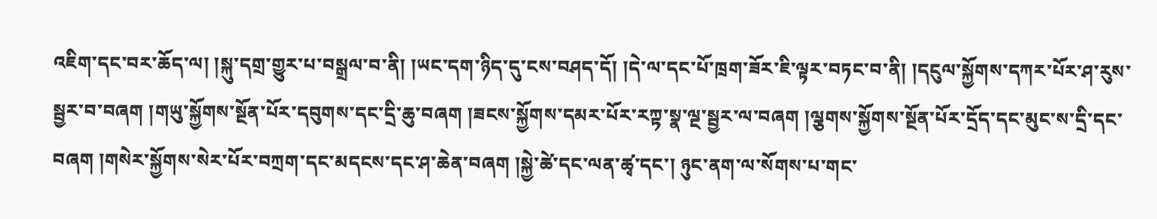འཇིག་དང་བར་ཆོད་ལ། །སྐུ་དགྲ་གྱུར་པ་བསྒྲལ་བ་ནི། །ཡང་དག་ཉིད་དུ་ངས་བཤད་དོ། །དེ་ལ་དང་པོ་ཁྲག་ཟོར་ཇི་ལྟར་བཏང་བ་ནི། །དངུལ་སྐྱོགས་དཀར་པོར་ཤ་རུས་སྦྱར་བ་བཞག །གཡུ་སྐྱོགས་སྔོན་པོར་དབུགས་དང་དྲི་ཆུ་བཞག །ཟངས་སྐྱོགས་དམར་པོར་རཀྟ་སྣ་ལྔ་སྦྱར་ལ་བཞག །ལྕགས་སྐྱོགས་སྔོན་པོར་དྲོད་དང་མུང་ས་དྲི་དང་བཞག །གསེར་སྐྱོགས་སེར་པོར་བཀྲག་དང་མདངས་དང་ཤ་ཆེན་བཞག །སྐྱེ་ཚེ་དང་ལན་ཚྭ་དང་། ཉུང་ནག་ལ་སོགས་པ་གང་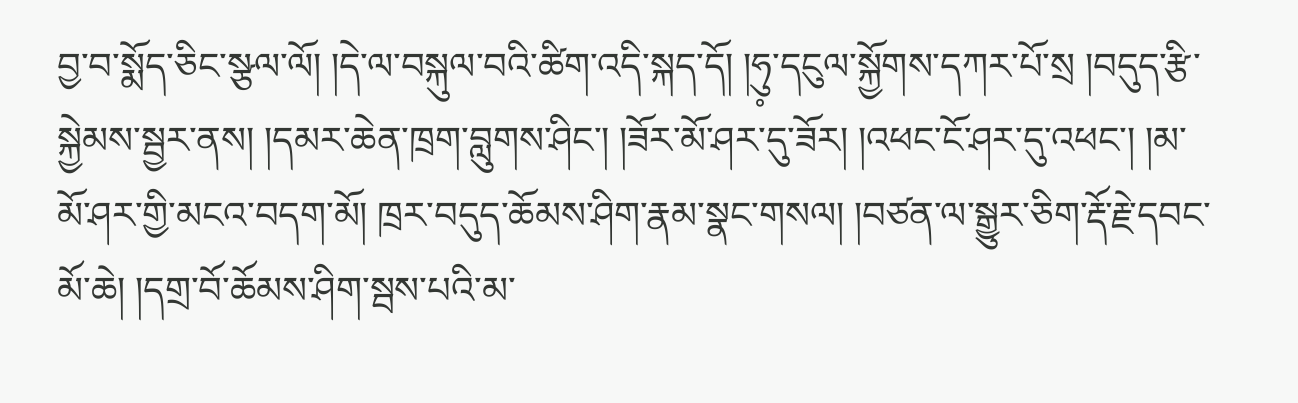བྱ་བ་སྨོད་ཅིང་སྩལ་ལོ། །དེ་ལ་བསྐུལ་བའི་ཚིག་འདི་སྐད་དོ། །ཧུ༷་དངུལ་སྐྱོགས་དཀར་པོ་སྲ །བདུད་རྩི་སྐྱེམས་སྦྱར་ནས། །དམར་ཆེན་ཁྲག་བླུགས་ཤིང་། །ཟོར་མོ་ཤར་དུ་ཟོར། །འཕང་ངོ་ཤར་དུ་འཕང་། །མ་མོ་ཤར་གྱི་མངའ་བདག་མོ། ཁྲར་བདུད་ཆོམས་ཤིག་རྣམ་སྣང་གསལ། །བཙན་ལ་སྒྱུར་ཅིག་རྡོ་རྗེ་དབང་མོ་ཆེ། །དགྲ་བོ་ཆོམས་ཤིག་སྦས་པའི་མ་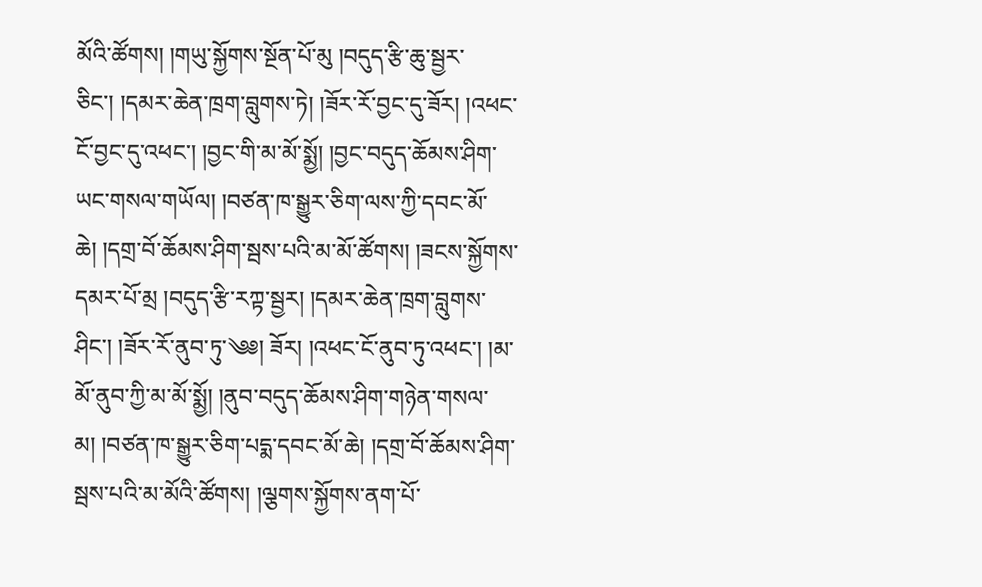མོའི་ཚོགས། །གཡུ་སྐྱོགས་སྔོན་པོ་མུ །བདུད་རྩི་ཆུ་སྦྱར་ཅིང་། །དམར་ཆེན་ཁྲག་བླུགས་ཏེ། །ཟོར་རོ་བྱང་དུ་ཟོར། །འཕང་ངོ་བྱང་དུ་འཕང་། །བྱང་གི་མ་མོ་སྨྱོ། །བྱང་བདུད་ཆོམས་ཤིག་ཡང་གསལ་གཡོལ། །བཙན་ཁ་སྒྱུར་ཅིག་ལས་ཀྱི་དབང་མོ་ཆེ། །དགྲ་བོ་ཆོམས་ཤིག་སྦས་པའི་མ་མོ་ཚོགས། །ཟངས་སྐྱོགས་དམར་པོ་མྲ །བདུད་རྩི་རཀྟ་སྦྱར། །དམར་ཆེན་ཁྲག་བླུགས་ཤིང་། །ཟོར་རོ་ནུབ་ཏུ་༄༅། ཟོར། །འཕང་ངོ་ནུབ་ཏུ་འཕང་། །མ་མོ་ནུབ་ཀྱི་མ་མོ་སྨྱོ། །ནུབ་བདུད་ཆོམས་ཤིག་གཉེན་གསལ་མ། །བཙན་ཁ་སྒྱུར་ཅིག་པདྨ་དབང་མོ་ཆེ། །དགྲ་བོ་ཆོམས་ཤིག་སྦས་པའི་མ་མོའི་ཚོགས། །ལྕགས་སྐྱོགས་ནག་པོ་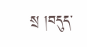སྲ །བདུད་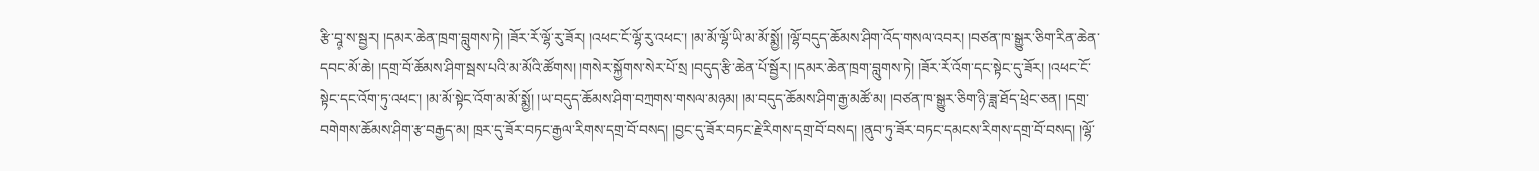རྩི་བཱ༷་ས་སྦྱར། །དམར་ཆེན་ཁྲག་བླུགས་ཏེ། །ཟོར་རོ་ལྷོ་རུ་ཟོར། །འཕང་ངོ་ལྷོ་རུ་འཕང་། །མ་མོ་ལྷོ་ཡི་མ་མོ་སྨྱོ། །ལྷོ་བདུད་ཆོམས་ཤིག་འོད་གསལ་འབར། །བཙན་ཁ་སྒྱུར་ཅིག་རིན་ཆེན་དབང་མོ་ཆེ། །དགྲ་བོ་ཆོམས་ཤིག་སྦས་པའི་མ་མོའི་ཚོགས། །གསེར་སྐྱོགས་སེར་པོ་སྲ །བདུད་རྩི་ཆེན་པོ་སྦྱོར། །དམར་ཆེན་ཁྲག་བླུགས་ཏེ། །ཟོར་རོ་འོག་དང་སྟེང་དུ་ཟོར། །འཕང་ངོ་སྟེང་དང་འོག་ཏུ་འཕང་། །མ་མོ་སྟེང་འོག་མ་མོ་སྨྱོ། །ཡ་བདུད་ཆོམས་ཤིག་བཀྲགས་གསལ་མཉམ། །མ་བདུད་ཆོམས་ཤིག་རྒྱ་མཚོ་མ། །བཙན་ཁ་སྒྱུར་ཅིག་ཉི་ཟླ་ཐོད་ཕྲེང་ཅན། །དགྲ་བགེགས་ཆོམས་ཤིག་རྩ་བརྒྱད་མ། ཁྲར་དུ་ཟོར་བཏང་རྒྱལ་རིགས་དགྲ་བོ་བསད། །བྱང་དུ་ཟོར་བཏང་རྗེ་རིགས་དགྲ་བོ་བསད། །ནུབ་ཏུ་ཟོར་བཏང་དམངས་རིགས་དགྲ་བོ་བསད། །ལྷོ་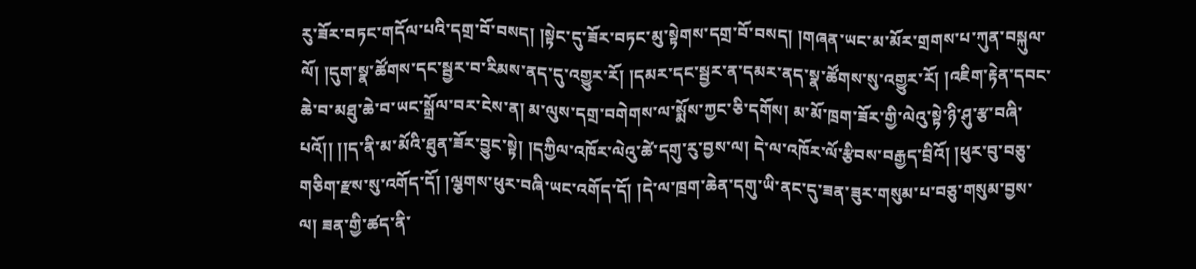རུ་ཟོར་བཏང་གདོལ་པའི་དགྲ་བོ་བསད། །སྟེང་དུ་ཟོར་བཏང་མུ་སྟེགས་དགྲ་བོ་བསད། །གཞན་ཡང་མ་མོར་གྲགས་པ་ཀུན་བསྐུལ་ལོ། །དུག་སྣ་ཚོགས་དང་སྦྱར་བ་རིམས་ནད་དུ་འགྱུར་རོ། །དམར་དང་སྦྱར་ན་དམར་ནད་སྣ་ཚོགས་སུ་འགྱུར་རོ། །འཇིག་རྟེན་དབང་ཆེ་བ་མཐུ་ཆེ་བ་ཡང་སྒྲོལ་བར་ངེས་ན། མ་ལུས་དགྲ་བགེགས་ལ་སྨོས་ཀྱང་ཅི་དགོས། མ་མོ་ཁྲག་ཟོར་གྱི་ལེའུ་སྟེ་ཉི་ཤུ་རྩ་བཞི་པའོ།། །།ད་ནི་མ་མོའི་ཐུན་ཟོར་བྱུང་སྟེ། །དཀྱིལ་འཁོར་ལེའུ་ཚེ་དགུ་རུ་བྱས་ལ། དེ་ལ་འཁོར་ལོ་རྩིབས་བརྒྱད་བྲིའོ། །ཕུར་བུ་བཅུ་གཅིག་རྫས་སུ་འགོད་དོ། །ལྕགས་ཕུར་བཞི་ཡང་འགོད་དོ། །དེ་ལ་ཁྲག་ཆེན་དགུ་ཡི་ནང་དུ་ཟན་ཟུར་གསུམ་པ་བཅུ་གསུམ་བྱས་ལ། ཟན་གྱི་ཚད་ནི་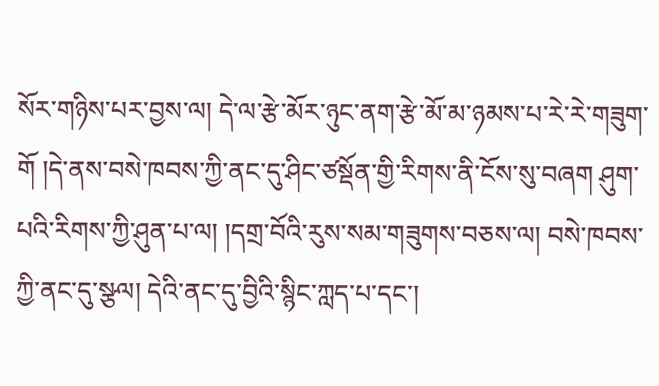སོར་གཉིས་པར་བྱས་ལ། དེ་ལ་རྩེ་མོར་ཉུང་ནག་རྩེ་མོ་མ་ཉམས་པ་རེ་རེ་གཟུག་གོ །དེ་ནས་བསེ་ཁབས་ཀྱི་ནང་དུ་ཤིང་ཙསྡོན་གྱི་རིགས་ནི་ངོས་སུ་བཞག ཤུག་པའི་རིགས་ཀྱི་ཤུན་པ་ལ། །དགྲ་བོའི་རུས་སམ་གཟུགས་བཅས་ལ། བསེ་ཁབས་ཀྱི་ནང་དུ་སྩལ། དེའི་ནང་དུ་བྱིའི་སྙིང་ཀླད་པ་དང་།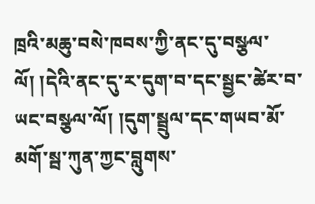ཁྲའི་མཆུ་བསེ་ཁབས་ཀྱི་ནང་དུ་བསྩལ་ལོ། །དེའི་ནང་དུ་ར་དུག་བ་དང་སྦྱང་ཚེར་བ་ཡང་བསྩལ་ལོ། །དུག་སྦྲུལ་དང་གཡབ་མོ་མགོ་སྦ་ཀུན་ཀྱང་བླུགས་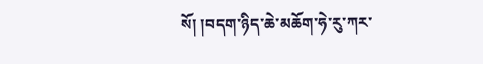སོ། །བདག་ཉིད་ཆེ་མཆོག་ཧེ་རུ་ཀར་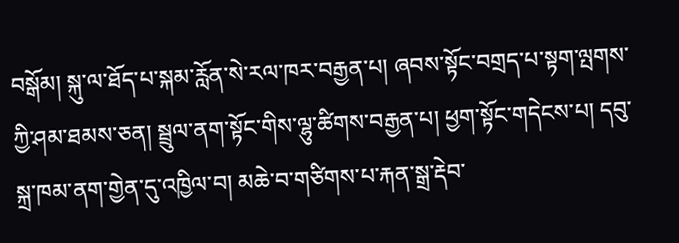བསྒོམ། སྐུ་ལ་ཐོད་པ་སྐམ་རློན་སེ་རལ་ཁར་བརྒྱན་པ། ཞབས་སྟོང་བགྲད་པ་སྟག་ལྤགས་ཀྱི་ཤམ་ཐམས་ཅན། སྦྲུལ་ནག་སྟོང་གིས་ལྷུ་ཚིགས་བརྒྱན་པ། ཕྱག་སྟོང་གདེངས་པ། དབུ་སྐྲ་ཁམ་ནག་གྱེན་དུ་འཁྱིལ་བ། མཆེ་བ་གཙིགས་པ་རྐན་སྒྲ་རྡེབ་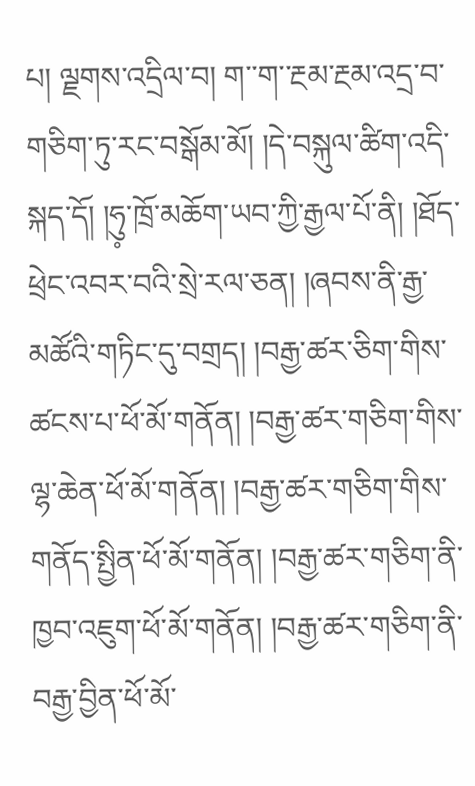པ། ལྗགས་འདྲིལ་བ། ག་་ག་་རྔམ་རྔམ་འདྲ་བ་གཅིག་ཏུ་རང་བསྒོམ་མོ། །དེ་བསྐུལ་ཚིག་འདི་སྐད་དོ། །ཧུ༷་ཁྲོ་མཆོག་ཡབ་ཀྱི་རྒྱལ་པོ་ནི། །ཐོད་ཕྲེང་འབར་བའི་སྲེ་རལ་ཅན། །ཞབས་ནི་རྒྱ་མཚོའི་གཏིང་དུ་བགྲད། །བརྒྱ་ཚར་ཅིག་གིས་ཚངས་པ་ཕོ་མོ་གནོན། །བརྒྱ་ཚར་གཅིག་གིས་ལྷ་ཆེན་ཕོ་མོ་གནོན། །བརྒྱ་ཚར་གཅིག་གིས་གནོད་སྤྱིན་ཕོ་མོ་གནོན། །བརྒྱ་ཚར་གཅིག་ནི་ཁྱབ་འཇུག་ཕོ་མོ་གནོན། །བརྒྱ་ཚར་གཅིག་ནི་བརྒྱ་བྱིན་ཕོ་མོ་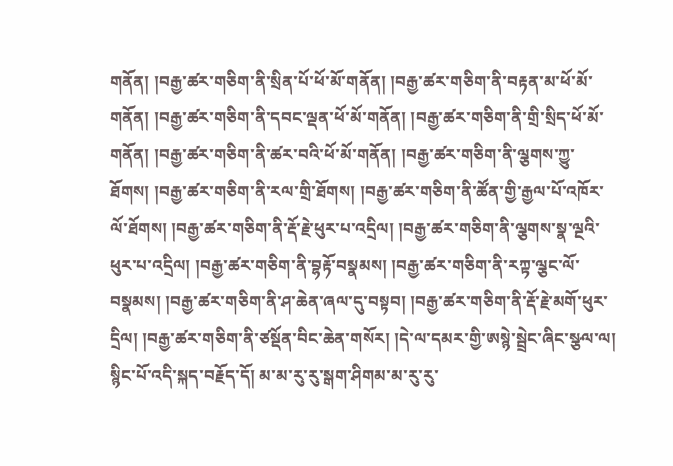གནོན། །བརྒྱ་ཚར་གཅིག་ནི་སྲིན་པོ་ཕོ་མོ་གནོན། །བརྒྱ་ཚར་གཅིག་ནི་བརྟན་མ་ཕོ་མོ་གནོན། །བརྒྱ་ཚར་གཅིག་ནི་དབང་ལྡན་ཕོ་མོ་གནོན། །བརྒྱ་ཚར་གཅིག་ནི་གྲི་སྲིད་ཕོ་མོ་གནོན། །བརྒྱ་ཚར་གཅིག་ནི་ཚར་བའི་ཕོ་མོ་གནོན། །བརྒྱ་ཚར་གཅིག་ནི་ལྕགས་ཀྱུ་ཐོགས། །བརྒྱ་ཚར་གཅིག་ནི་རལ་གྲི་ཐོགས། །བརྒྱ་ཚར་གཅིག་ནི་ཚོན་གྱི་རྒྱལ་པོ་འཁོར་ལོ་ཐོགས། །བརྒྱ་ཚར་གཅིག་ནི་རྡོ་རྗེ་ཕུར་པ་འདྲིལ། །བརྒྱ་ཚར་གཅིག་ནི་ལྕགས་སྣ་ལྔའི་ཕུར་པ་འདྲིལ། །བརྒྱ་ཚར་གཅིག་ནི་བྷརྟོ་བསྣམས། །བརྒྱ་ཚར་གཅིག་ནི་རཀྟ་ལྕང་ལོ་བསྣམས། །བརྒྱ་ཚར་གཅིག་ནི་ཤ་ཆེན་ཞལ་དུ་བསྟབ། །བརྒྱ་ཚར་གཅིག་ནི་རྡོ་རྗེ་མགོ་ཕུར་དྲིལ། །བརྒྱ་ཚར་གཅིག་ནི་ཙསྡོན་བིང་ཆེན་གསོར། །དེ་ལ་དམར་གྱི་ཨསྙེ་སྦྲེང་ཞིང་སྩལ་ལ། སྙིང་པོ་འདི་སྐད་བརྗོད་དོ། མ་མ་རུ་རུ་སྒག་ཤིགམ་མ་རུ་རུ་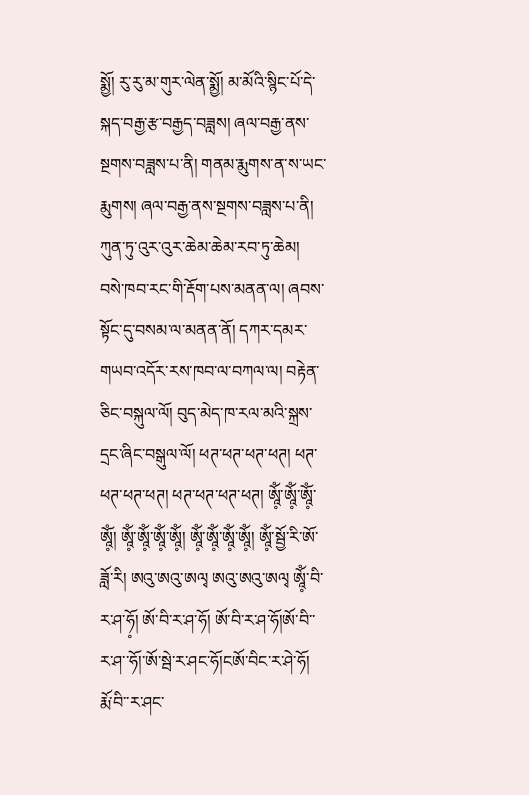སྨྱོ། རུ་རུ་མ་གུར་ལེན་སྨྱོ། མ་མོའི་སྙིང་པོ་དེ་སྐད་བརྒྱ་རྩ་བརྒྱད་བཟླས། ཞལ་བརྒྱ་ནས་སྔགས་བཟླས་པ་ནི། གནམ་རྨུགས་ན་ས་ཡང་རྨུགས། ཞལ་བརྒྱ་ནས་སྔགས་བཟླས་པ་ནི། ཀུན་ཏུ་འུར་འུར་ཆེམ་ཆེམ་རབ་ཏུ་ཆེམ། བསེ་ཁབ་རང་གི་རྡོག་པས་མནན་ལ། ཞབས་སྟོང་དུ་བསམ་ལ་མནན་ནོ། དཀར་དམར་གཡབ་འདོར་རས་ཁབ་ལ་བཀལ་ལ། བརྟེན་ཅིང་བསྐུལ་ལོ། བུད་མེད་ཁ་རལ་མའི་སྐྲས་དྲང་ཞིང་བསྒུལ་ལོ། ཕཊ་ཕཊ་ཕཊ་ཕཊ། ཕཊ་ཕཊ་ཕཊ་ཕཊ། ཕཊ་ཕཊ་ཕཊ་ཕཊ། ཨཱོཾ༷་ཨཱོཾ༷་ཨཱོཾ༷་ཨཱོཾ༷། ཨཱོཾ༷་ཨཱོཾ༷་ཨཱོཾ༷་ཨཱོཾ༷། ཨཱོཾ༷་ཨཱོཾ༷་ཨཱོཾ༷་ཨཱོཾ༷། ཨཱོཾ༷་སྦྱོ་རི་ཨོ་ཟློ་རི། ཨའུ་ཨའུ་ཨལྭ ཨའུ་ཨའུ་ཨལྭ ཨཱོཾ༷་བི་ར་ཤ་ཧོ༷། ཨོ་བི་ར་ཤ་ཧོ། ཨོ་བི་ར་ཤ་ཧོ།ཨོ་བི་་ར་ཤ་་ཧོ།་ཨོ་སྦེ་ར་ཤང་ཧོ།ངཨོ་བིང་ར་ཤེ་ཧོ། རྨོ་བི་་ར་ཤང་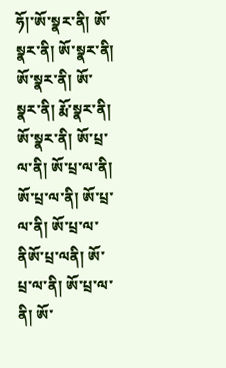ཧོ།་ཨོ་སྣར་ནི། ཨོ་སྣར་ནི། ཨོ་སྣར་ནི། ཨོ་སྣར་ནི། ཨོ་སྣར་ནི། རྨོ་སྣར་ནི། ཨོ་སྣར་ནི། ཨོ་པྲ་ལ་ནི། ཨོ་པྲ་ལ་ནི། ཨོ་པྲ་ལ་ནི། ཨོ་པྲ་ལ་ནི། ཨོ་པྲ་ལ་ནིཨོ་པྲ་ལནི། ཨོ་པྲ་ལ་ནི། ཨོ་པྲ་ལ་ནི། ཨོ་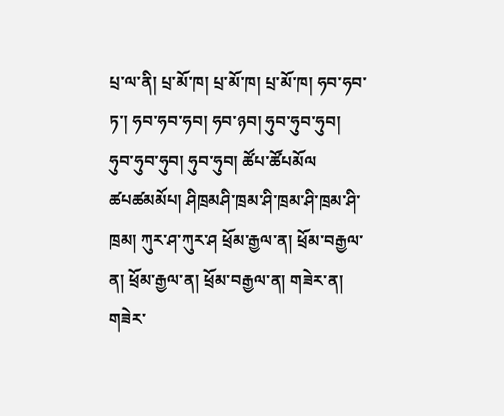པྲ་ལ་ནི། པྲ་མོ་ཁ། པྲ་མོ་ཁ། པྲ་མོ་ཁ། ཧབ་ཧབ་ཏ་། ཧབ་ཧབ་ཧབ། ཧབ་ཉབ། ཧུབ་ཧུབ་ཧུབ། ཧུབ་ཧུབ་ཧུབ། ཧུབ་ཧུབ། ཚོཔ་ཚོཔམོལ ཚཔཚམམོཔ། ཤིཁྲམཤི་ཁྲམ་ཤི་ཁྲམ་ཤི་ཁྲམ་ཤི་ཁྲམ། ཀུར་ཤ་ཀུར་ཤ ཕྲོམ་རྒྱལ་ན། ཕྲོམ་བརྒྱལ་ན། ཕྲོམ་རྒྱལ་ན། ཕྲོམ་བརྒྱལ་ན། གཟེར་ན། གཟེར་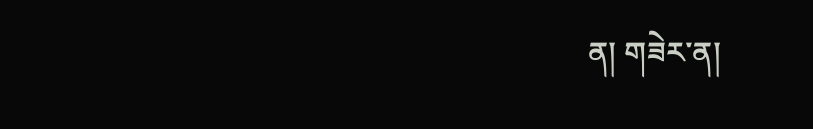ན། གཟེར་ན།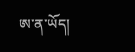ཨ་ན་ཡོད།